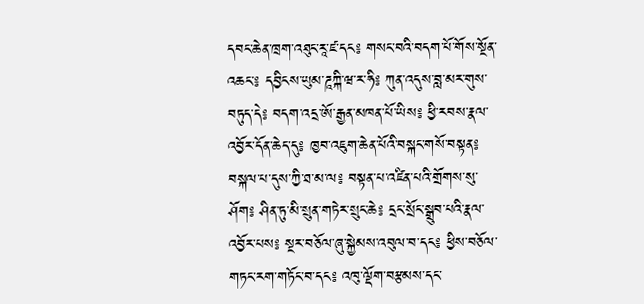དབང་ཆེན་ཁྲག་འཐུང་རཱ་ཛ་དང༔ གསང་བའི་བདག་པོ་གོས་སྔོན་འཆང་༔ དབྱིངས་ཡུམ་ཌཱཀྐི་ཝ་ར་ཧི༔ ཀུན་འདུས་བླ་མར་གུས་བཏུད་དེ༔ བདག་འདྲ་ཨོ་རྒྱན་མཁན་པོ་ཡིས༔ ཕྱི་རབས་རྣལ་འབྱོར་དོན་ཆེད་དུ༔ ཁྱབ་འཇུག་ཆེན་པོའི་བསྐང་གསོ་བསྟན༔ བསྐལ་པ་དུས་ཀྱི་ཐ་མ་ལ༔ བསྟན་པ་འཛིན་པའི་གྲོགས་སུ་ཤོག༔ ཤིན་ཏུ་མི་སྲུན་གཏེར་སྲུང་ཆེ༔ དྲང་སྲོང་སྒྲུབ་པའི་རྣལ་འབྱོར་པས༔ སྔར་བཅོལ་ཞུ་སྐྱེམས་འབུལ་བ་དང༔ ཕྱིས་བཅོལ་གཏང་རག་གཏོང་བ་དང༔ འཁུ་ལྡོག་བརྩམས་དང་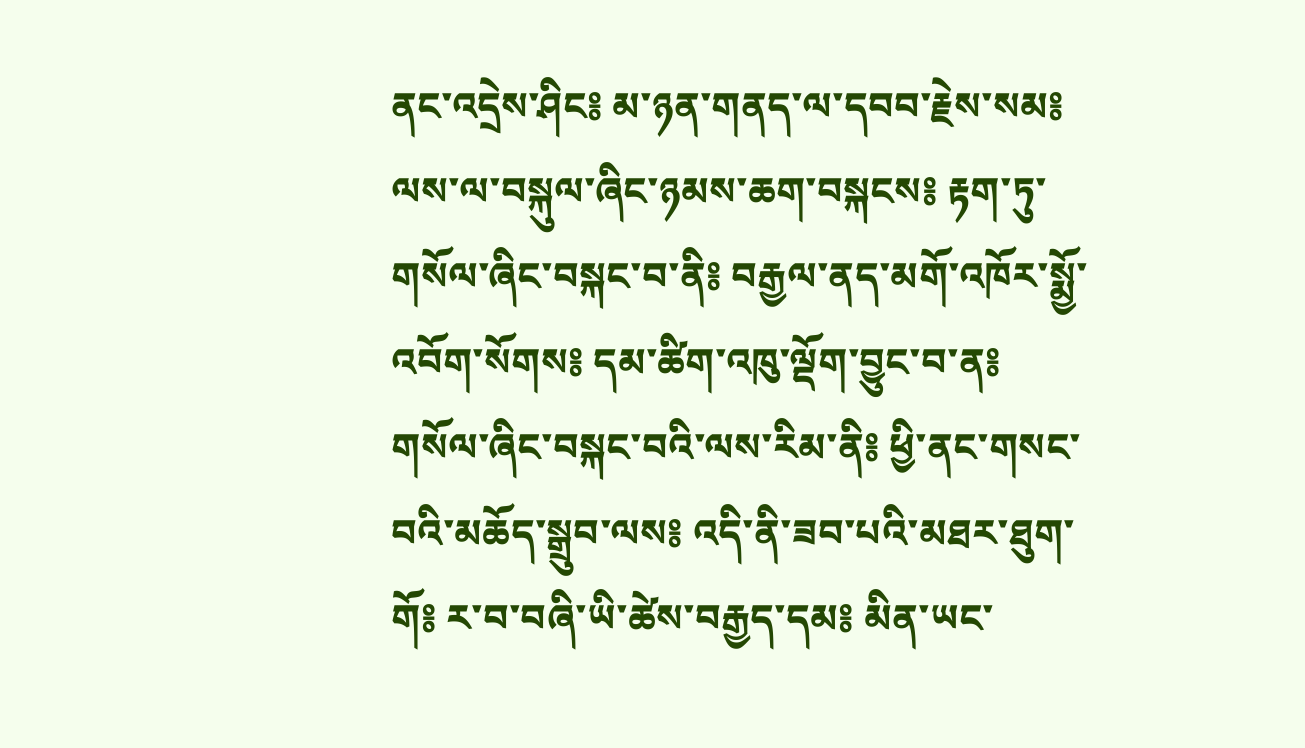ནང་འདྲེས་ཤིང༔ མ་ཉན་གནད་ལ་དབབ་རྗེས་སམ༔ ལས་ལ་བསྐུལ་ཞིང་ཉམས་ཆག་བསྐངས༔ རྟག་ཏུ་གསོལ་ཞིང་བསྐང་བ་ནི༔ བརྒྱལ་ནད་མགོ་འཁོར་སྨྱོ་འབོག་སོགས༔ དམ་ཚིག་འཁུ་ལྡོག་བྱུང་བ་ན༔ གསོལ་ཞིང་བསྐང་བའི་ལས་རིམ་ནི༔ ཕྱི་ནང་གསང་བའི་མཆོད་སྒྲུབ་ལས༔ འདི་ནི་ཟབ་པའི་མཐར་ཐུག་གོ༔ ར་བ་བཞི་ཡི་ཚེས་བརྒྱད་དམ༔ མིན་ཡང་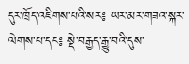དུར་ཁྲོད་འཇིགས་པའི་སར༔ ཡར་མར་གཟའ་སྐར་ལེགས་པ་དང༔ སྡེ་བརྒྱད་རྒྱུ་བའི་དུས་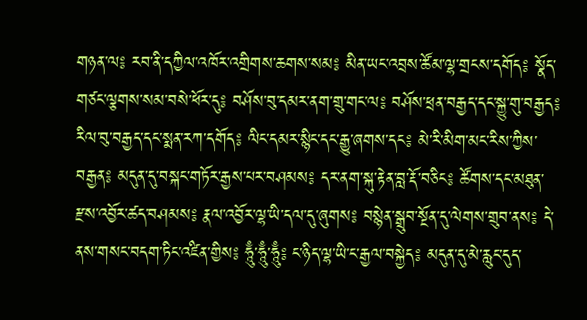གཉན་ལ༔ རབ་ནི་དཀྱིལ་འཁོར་འགྲིགས་ཆགས་སམ༔ མིན་ཡང་འབྲས་ཚོམ་ལྷ་གྲངས་དགོད༔ སྣོད་གཙང་ལྕགས་སམ་བསེ་ཕོར་དུ༔ བཤོས་བུ་དམར་ནག་གྲུ་གང་ལ༔ བཤོས་ཕྲན་བརྒྱད་དང་སྐྱུ་གུ་བརྒྱད༔ རིལ་བུ་བརྒྱད་དང་སྨན་རཀ་དགོད༔ ལིང་དམར་སྙིང་དང་རྒྱུ་ཞགས་དང༔ མེ་རི་མིག་མང་རིས་ཀྱིས་བརྒྱན༔ མདུན་དུ་བསྐང་གཏོར་རྒྱས་པར་བཤམས༔ དར་ནག་སྐུ་རྟེན་བླ་རྡོ་བཅིང༔ ཚོགས་དང་མཐུན་རྫས་འབྱོར་ཚད་བཤམས༔ རྣལ་འབྱོར་ལྷ་ཡི་དལ་དུ་ཞུགས༔ བསྙེན་སྒྲུབ་སྔོན་དུ་ལེགས་གྲུབ་ནས༔ དེ་ནས་གསང་བདག་ཏིང་འཛིན་གྱིས༔ ཧཱུྃ་ཧཱུྃ་ཧཱུྃ༔ ང་ཉིད་ལྷ་ཡི་ང་རྒྱལ་བསྐྱེད༔ མདུན་དུ་མེ་རླུང་དུད་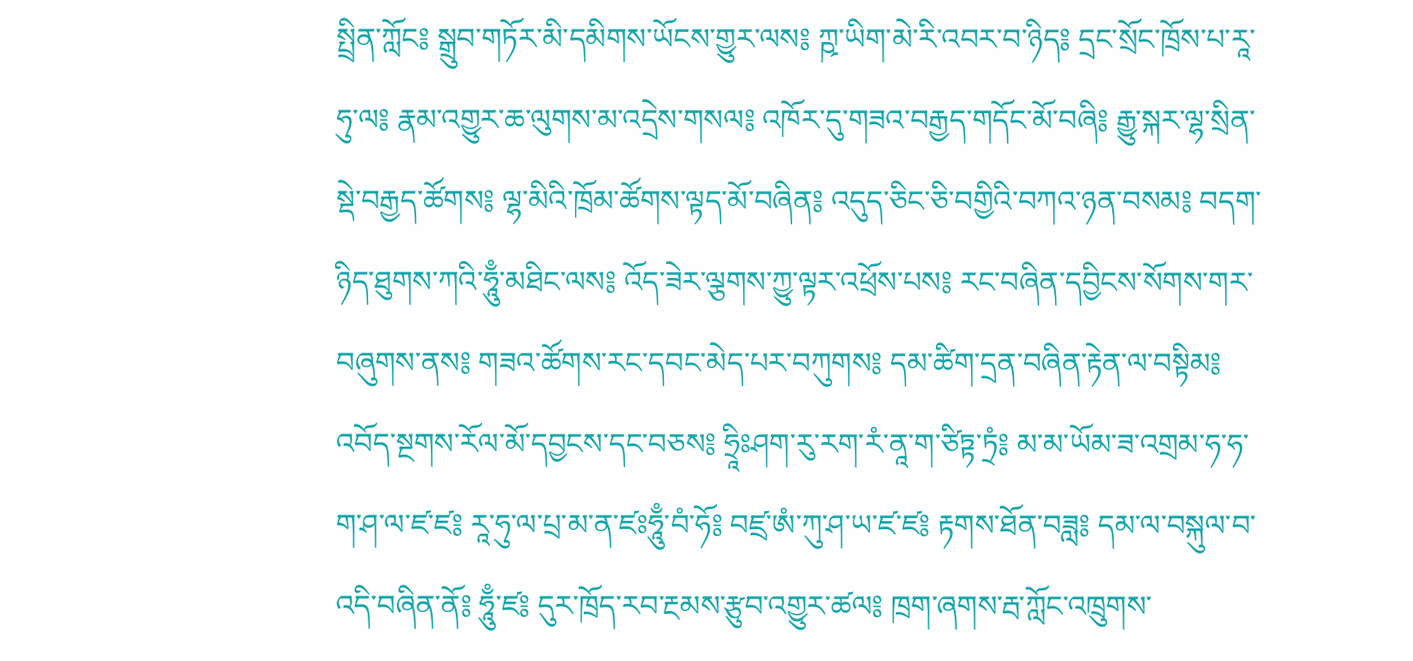སྤྲིན་ཀློང༔ སྒྲུབ་གཏོར་མི་དམིགས་ཡོངས་གྱུར་ལས༔ ཀྵ་ཡིག་མེ་རི་འབར་བ་ཉིད༔ དྲང་སྲོང་ཁྲོས་པ་རཱ་ཧུ་ལ༔ རྣམ་འགྱུར་ཆ་ལུགས་མ་འདྲེས་གསལ༔ འཁོར་དུ་གཟའ་བརྒྱད་གདོང་མོ་བཞི༔ རྒྱུ་སྐར་ལྷ་སྲིན་སྡེ་བརྒྱད་ཚོགས༔ ལྷ་མིའི་ཁྲོམ་ཚོགས་ལྟད་མོ་བཞིན༔ འདུད་ཅིང་ཅི་བགྱིའི་བཀའ་ཉན་བསམ༔ བདག་ཉིད་ཐུགས་ཀའི་ཧཱུྃ་མཐིང་ལས༔ འོད་ཟེར་ལྕགས་ཀྱུ་ལྟར་འཕྲོས་པས༔ རང་བཞིན་དབྱིངས་སོགས་གར་བཞུགས་ནས༔ གཟའ་ཚོགས་རང་དབང་མེད་པར་བཀུགས༔ དམ་ཚིག་དྲན་བཞིན་རྟེན་ལ་བསྟིམ༔ འབོད་སྔགས་རོལ་མོ་དབྱངས་དང་བཅས༔ ཧྲཱིཿཤག་རུ་རག་རཾ་ནཱ་ག་ཙིཏྟ་ཏྲཾ༔ མ་མ་ཡོམ་ཟ་འགྲམ་ཧ་ཧ་ག་ཤ་ལ་ཛ་ཛ༔ རཱ་ཧུ་ལ་པྲ་མ་ན་ཛཿཧཱུྃ་བཾ་ཧོ༔ བཛྲ་ཨཾ་ཀུ་ཤ་ཡ་ཛ་ཛ༔ རྟགས་ཐོན་བཟླ༔ དམ་ལ་བསྐུལ་བ་འདི་བཞིན་ནོ༔ ཧཱུྃ་ཛ༔ དུར་ཁྲོད་རབ་རྔམས་རྩུབ་འགྱུར་ཚལ༔ ཁྲག་ཞགས་རྦ་ཀློང་འཁྲུགས་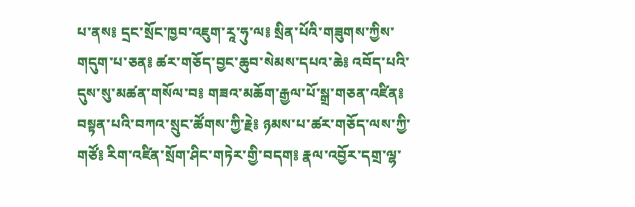པ་ནས༔ དྲང་སྲོང་ཁྱབ་འཇུག་རཱ་ཧུ་ལ༔ སྲིན་པོའི་གཟུགས་ཀྱིས་གདུག་པ་ཅན༔ ཚར་གཅོད་བྱང་ཆུབ་སེམས་དཔའ་ཆེ༔ འབོད་པའི་དུས་སུ་མཚན་གསོལ་བ༔ གཟའ་མཆོག་རྒྱལ་པོ་སྒྲ་གཅན་འཛིན༔ བསྟན་པའི་བཀའ་སྲུང་ཚོགས་ཀྱི་རྗེ༔ ཉམས་པ་ཚར་གཅོད་ལས་ཀྱི་གཙོ༔ རིག་འཛིན་སྲོག་ཤིང་གཏེར་གྱི་བདག༔ རྣལ་འབྱོར་དགྲ་ལྷ་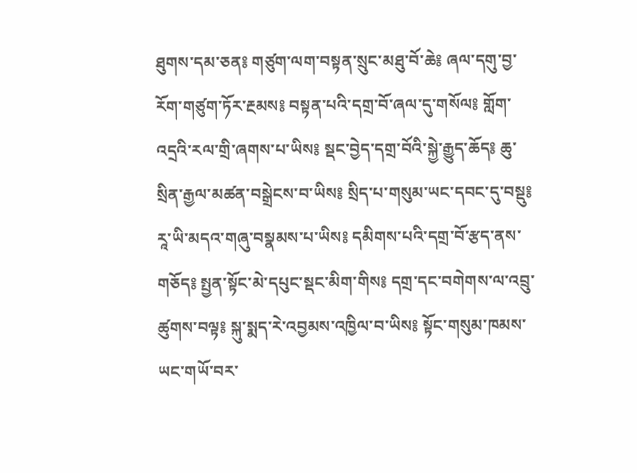ཐུགས་དམ་ཅན༔ གཙུག་ལག་བསྟན་སྲུང་མཐུ་བོ་ཆེ༔ ཞལ་དགུ་བྱ་རོག་གཙུག་ཏོར་རྔམས༔ བསྟན་པའི་དགྲ་བོ་ཞལ་དུ་གསོལ༔ གློག་འདྲའི་རལ་གྲི་ཞགས་པ་ཡིས༔ སྡང་བྱེད་དགྲ་བོའི་སྐྱེ་རྒྱུད་ཆོད༔ ཆུ་སྲིན་རྒྱལ་མཚན་བསྒྲེངས་བ་ཡིས༔ སྲིད་པ་གསུམ་ཡང་དབང་དུ་བསྡུ༔ རཱ་ཡི་མདའ་གཞུ་བསྣམས་པ་ཡིས༔ དམིགས་པའི་དགྲ་བོ་རྩད་ནས་གཅོད༔ སྤྱན་སྟོང་མེ་དཔུང་སྡང་མིག་གིས༔ དགྲ་དང་བགེགས་ལ་འབྲུ་ཚུགས་བལྟ༔ སྐུ་སྨད་རེ་འབྱམས་འཁྱིལ་བ་ཡིས༔ སྟོང་གསུམ་ཁམས་ཡང་གཡོ་བར་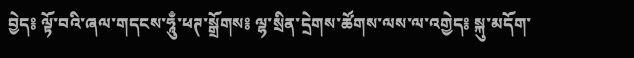བྱེད༔ ལྟོ་བའི་ཞལ་གདངས་ཧཱུྃ་ཕཊ་སྒྲོགས༔ ལྷ་སྲིན་དྲེགས་ཚོགས་ལས་ལ་འགྱེད༔ སྐུ་མདོག་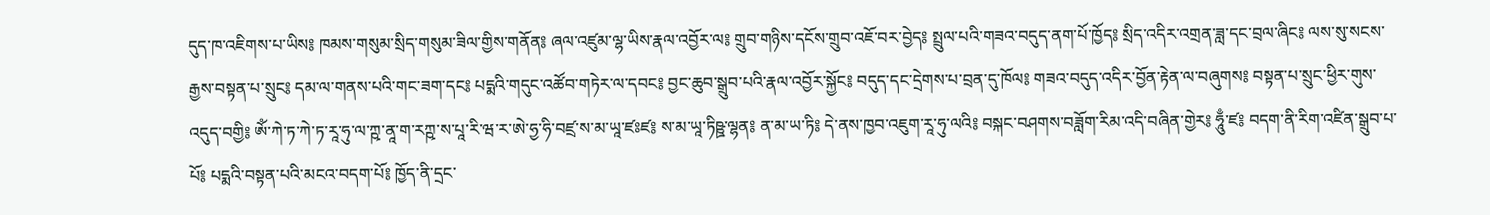དུད་ཁ་འཇིགས་པ་ཡིས༔ ཁམས་གསུམ་སྲིད་གསུམ་ཟིལ་གྱིས་གནོན༔ ཞལ་འཛུམ་ལྷ་ཡིས་རྣལ་འབྱོར་ལ༔ གྲུབ་གཉིས་དངོས་གྲུབ་འཇོ་བར་བྱེད༔ སྤྲུལ་པའི་གཟའ་བདུད་ནག་པོ་ཁྱོད༔ སྲིད་འདིར་འགྲན་ཟླ་དང་བྲལ་ཞིང༔ ལས་སུ་སངས་རྒྱས་བསྟན་པ་སྲུང༔ དམ་ལ་གནས་པའི་གང་ཟག་དང༔ པདྨའི་གདུང་འཚོབ་གཏེར་ལ་དབང༔ བྱང་ཆུབ་སྒྲུབ་པའི་རྣལ་འབྱོར་སྐྱོང༔ བདུད་དང་དྲེགས་པ་བྲན་དུ་ཁོལ༔ གཟའ་བདུད་འདིར་བྱོན་རྟེན་ལ་བཞུགས༔ བསྟན་པ་སྲུང་ཕྱིར་གུས་འདུད་བགྱི༔ ཨོཾ་ཀེ་ཏ་ཀེ་ཏ་རཱ་ཧུ་ལ་ཀྵ་ནཱ་ག་རཀྵ་ས་པཱ་རི་ཝ་ར་ཨེ་ཧྱ་ཧི་བཛྲ་ས་མ་ཡཱ་ཛཿཛ༔ ས་མ་ཡཱ་ཏིཥྛ་ལྷན༔ ན་མ་ཡ་ཏི༔ དེ་ནས་ཁྱབ་འཇུག་རཱ་ཧུ་ལའི༔ བསྐང་བཤགས་བཟློག་རིམ་འདི་བཞིན་གྱེར༔ ཧཱུྃ་ཛ༔ བདག་ནི་རིག་འཛིན་སྒྲུབ་པ་པོ༔ པདྨའི་བསྟན་པའི་མངའ་བདག་པོ༔ ཁྱོད་ནི་དྲང་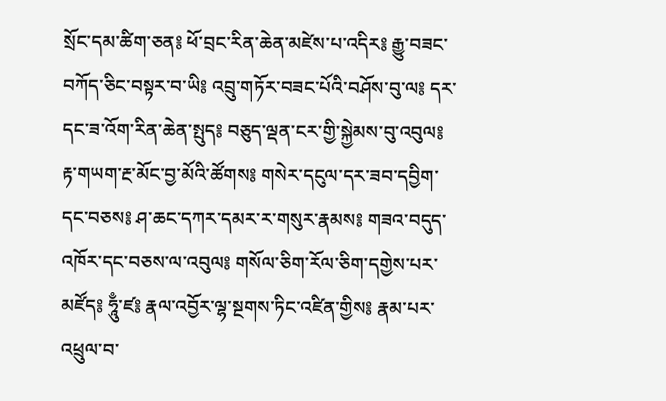སྲོང་དམ་ཚིག་ཅན༔ ཕོ་བྲང་རིན་ཆེན་མཛེས་པ་འདིར༔ རྒྱུ་བཟང་བཀོད་ཅིང་བསྟར་བ་ཡི༔ འབྲུ་གཏོར་བཟང་པོའི་བཤོས་བུ་ལ༔ དར་དང་ཟ་འོག་རིན་ཆེན་སྤུད༔ བཅུད་ལྡན་ངར་གྱི་སྐྱེམས་བུ་འབུལ༔ རྟ་གཡག་རྔ་མོང་བྱ་མོའི་ཚོགས༔ གསེར་དངུལ་དར་ཟབ་དབྱིག་དང་བཅས༔ ཤ་ཆང་དཀར་དམར་ར་གསུར་རྣམས༔ གཟའ་བདུད་འཁོར་དང་བཅས་ལ་འབུལ༔ གསོལ་ཅིག་རོལ་ཅིག་དགྱེས་པར་མཛོད༔ ཧཱུྃ་ཛ༔ རྣལ་འབྱོར་ལྷ་སྔགས་ཏིང་འཛིན་གྱིས༔ རྣམ་པར་འཕྲུལ་བ་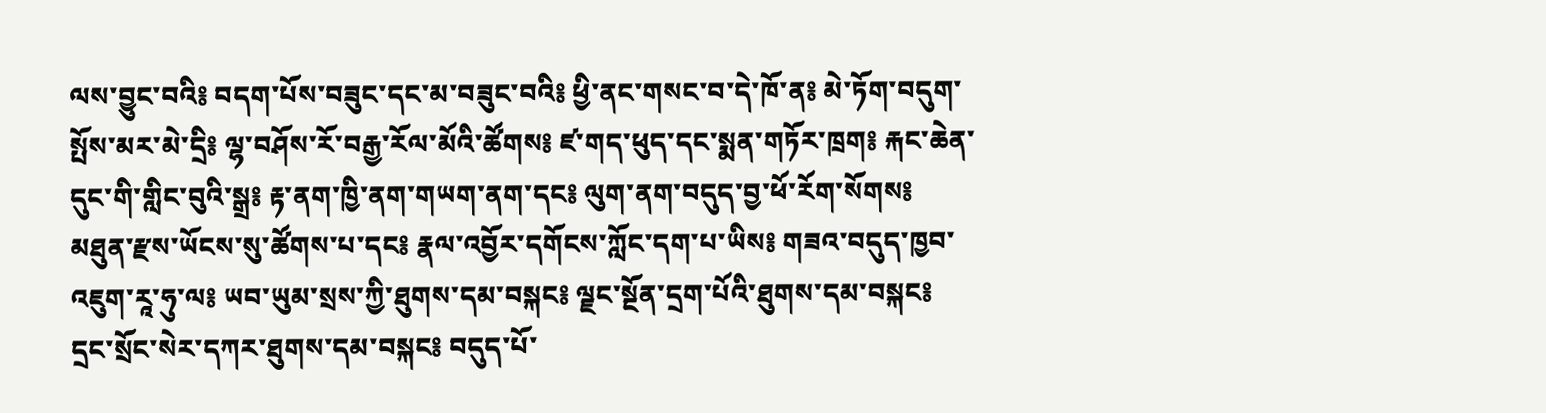ལས་བྱུང་བའི༔ བདག་པོས་བཟུང་དང་མ་བཟུང་བའི༔ ཕྱི་ནང་གསང་བ་དེ་ཁོ་ན༔ མེ་ཏོག་བདུག་སྤོས་མར་མེ་དྲི༔ ལྷ་བཤོས་རོ་བརྒྱ་རོལ་མོའི་ཚོགས༔ ཛ་གད་ཕུད་དང་སྨན་གཏོར་ཁྲག༔ རྐང་ཆེན་དུང་གི་གླིང་བུའི་སྒྲ༔ རྟ་ནག་ཁྱི་ནག་གཡག་ནག་དང༔ ལུག་ནག་བདུད་བྱ་ཕོ་རོག་སོགས༔ མཐུན་རྫས་ཡོངས་སུ་ཚོགས་པ་དང༔ རྣལ་འབྱོར་དགོངས་ཀློང་དག་པ་ཡིས༔ གཟའ་བདུད་ཁྱབ་འཇུག་རཱ་ཧུ་ལ༔ ཡབ་ཡུམ་སྲས་ཀྱི་ཐུགས་དམ་བསྐང༔ ལྗང་སྔོན་དྲག་པོའི་ཐུགས་དམ་བསྐང༔ དྲང་སྲོང་སེར་དཀར་ཐུགས་དམ་བསྐང༔ བདུད་པོ་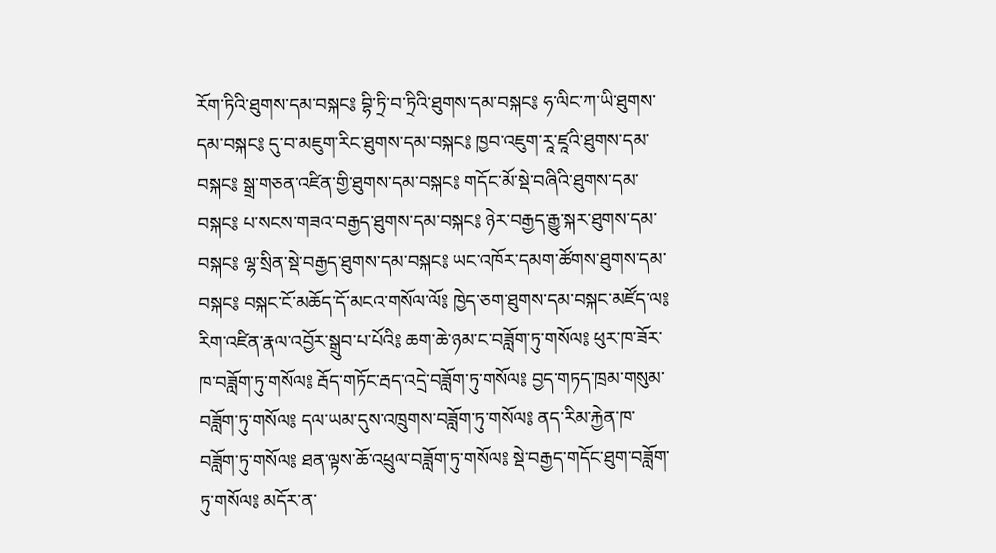རོག་ཏིའི་ཐུགས་དམ་བསྐང༔ བྷི་ཏྲི་བ་ཏྲིའི་ཐུགས་དམ་བསྐང༔ ཧ་ལིང་ཀ་ཡི་ཐུགས་དམ་བསྐང༔ དུ་བ་མཇུག་རིང་ཐུགས་དམ་བསྐང༔ ཁྱབ་འཇུག་རཱ་ཛཱའི་ཐུགས་དམ་བསྐང༔ སྒྲ་གཅན་འཛིན་གྱི་ཐུགས་དམ་བསྐང༔ གདོང་མོ་སྡེ་བཞིའི་ཐུགས་དམ་བསྐང༔ པ་སངས་གཟའ་བརྒྱད་ཐུགས་དམ་བསྐང༔ ཉེར་བརྒྱད་རྒྱུ་སྐར་ཐུགས་དམ་བསྐང༔ ལྷ་སྲིན་སྡེ་བརྒྱད་ཐུགས་དམ་བསྐང༔ ཡང་འཁོར་དམག་ཚོགས་ཐུགས་དམ་བསྐང༔ བསྐང་ངོ་མཆོད་དོ་མངའ་གསོལ་ལོ༔ ཁྱེད་ཅག་ཐུགས་དམ་བསྐང་མཛོད་ལ༔ རིག་འཛིན་རྣལ་འབྱོར་སྒྲུབ་པ་པོའི༔ ཆག་ཆེ་ཉམ་ང་བཟློག་ཏུ་གསོལ༔ ཕུར་ཁ་ཟོར་ཁ་བཟློག་ཏུ་གསོལ༔ རྦོད་གཏོང་རྦད་འདྲེ་བཟློག་ཏུ་གསོལ༔ བྱད་གཏད་ཁྲམ་གསུམ་བཟློག་ཏུ་གསོལ༔ དལ་ཡམ་དུས་འཁྲུགས་བཟློག་ཏུ་གསོལ༔ ནད་རིམ་རྐྱེན་ཁ་བཟློག་ཏུ་གསོལ༔ ཐན་ལྟས་ཆོ་འཕྲུལ་བཟློག་ཏུ་གསོལ༔ སྡེ་བརྒྱད་གདོང་ཐུག་བཟློག་ཏུ་གསོལ༔ མདོར་ན་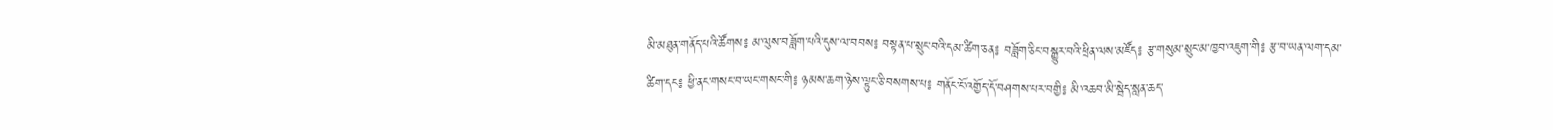མི་མཐུན་གནོད་པའི་ཚོགས༔ མ་ལུས་བཟློག་པའི་དུས་ལ་བབས༔ བསྟན་པ་སྲུང་བའི་དམ་ཚིག་ཅན༔ བཟློག་ཅིང་བསྒྱུར་བའི་ཕྲིན་ལས་མཛོད༔ རྩ་གསུམ་སྲུང་མ་ཁྱབ་འཇུག་གི༔ རྩ་བ་ཡན་ལག་དམ་ཚིག་དང༔ ཕྱི་ནང་གསང་བ་ཡང་གསང་གི༔ ཉམས་ཆག་ཉེས་ལྟུང་ཅི་བསགས་པ༔ གནོང་ངོ་འགྱོད་དོ་བཤགས་པར་བགྱི༔ མི་འཆབ་མི་སྦེད་སླན་ཆད་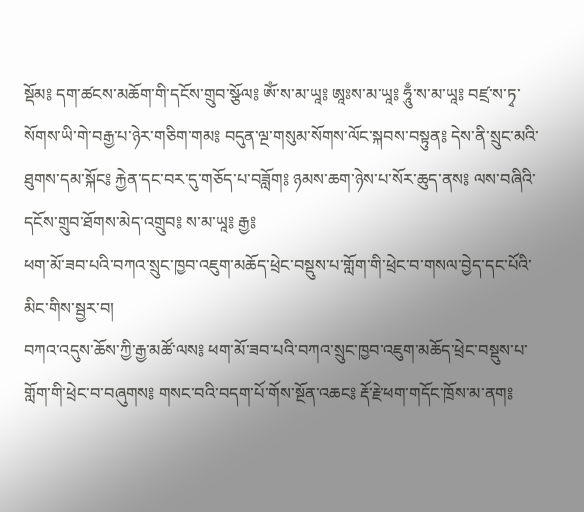སྡོམ༔ དག་ཚངས་མཆོག་གི་དངོས་གྲུབ་སྩོལ༔ ཨོཾ་ས་མ་ཡཱ༔ ཨཱཿས་མ་ཡཱ༔ ཧཱུྃ་ས་མ་ཡཱ༔ བཛྲ་ས་ཏྭ་སོགས་ཡི་གེ་བརྒྱ་པ་ཉེར་གཅིག་གམ༔ བདུན་ལྔ་གསུམ་སོགས་ལོང་སྐབས་བསྟུན༔ དེས་ནི་སྲུང་མའི་ཐུགས་དམ་སྐོང༔ རྐྱེན་དང་བར་དུ་གཅོད་པ་བཟློག༔ ཉམས་ཆག་ཉེས་པ་སོར་ཆུད་ནས༔ ལས་བཞིའི་དངོས་གྲུབ་ཐོགས་མེད་འགྲུབ༔ ས་མ་ཡཱ༔ རྒྱ༔
ཕག་མོ་ཟབ་པའི་བཀའ་སྲུང་ཁྱབ་འཇུག་མཆོད་ཕྲེང་བསྡུས་པ་གློག་གི་ཕྲེང་བ་གསལ་བྱེད་དང་པོའི་མིང་གིས་སྦྱར་བ།
བཀའ་འདུས་ཆོས་ཀྱི་རྒྱ་མཚོ་ལས༔ ཕག་མོ་ཟབ་པའི་བཀའ་སྲུང་ཁྱབ་འཇུག་མཆོད་ཕྲེང་བསྡུས་པ་གློག་གི་ཕྲེང་བ་བཞུགས༔ གསང་བའི་བདག་པོ་གོས་སྔོན་འཆང༔ རྡོ་རྗེ་ཕག་གདོང་ཁྲོས་མ་ནག༔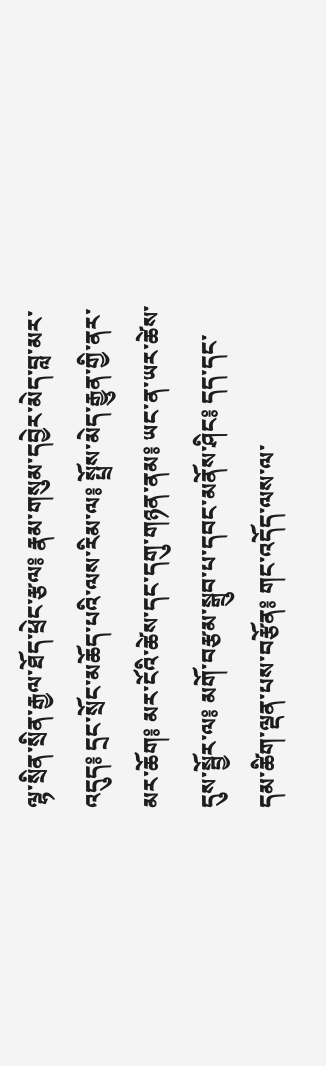ལྷ་སྲིན་སྲིན་རྒྱལ་ཐོད་ཕྲེང་རྩལ༔ རྣམ་གསུམ་དབྱེར་མེད་བླ་མར་འདུད༔ དྲང་སྲོང་མཆོད་པའི་ལས་རིམ་ལ༔ སྤྲོས་མེད་རྒྱུན་གྱི་ནར་མར་ཆོག༔ མར་ངོའི་ཚེས་དང་དགུ་གཉན་ནམ༔ ཡང་ན་ཡར་ཚེས་དུས་སྦྱོར་ལ༔ མགོ་བརྩམ་སྒྲུབ་པ་དབང་མནོས་ཤིང༔ དད་དང་དམ་ཚིག་ལྡན་པས་བརྩོན༔ གང་འདོད་ལས་ལ་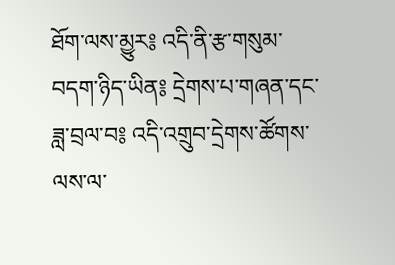ཐོག་ལས་མྱུར༔ འདི་ནི་རྩ་གསུམ་བདག་ཉིད་ཡིན༔ དྲེགས་པ་གཞན་དང་ཟླ་བྲལ་བ༔ འདི་འགྲུབ་དྲེགས་ཚོགས་ལས་ལ་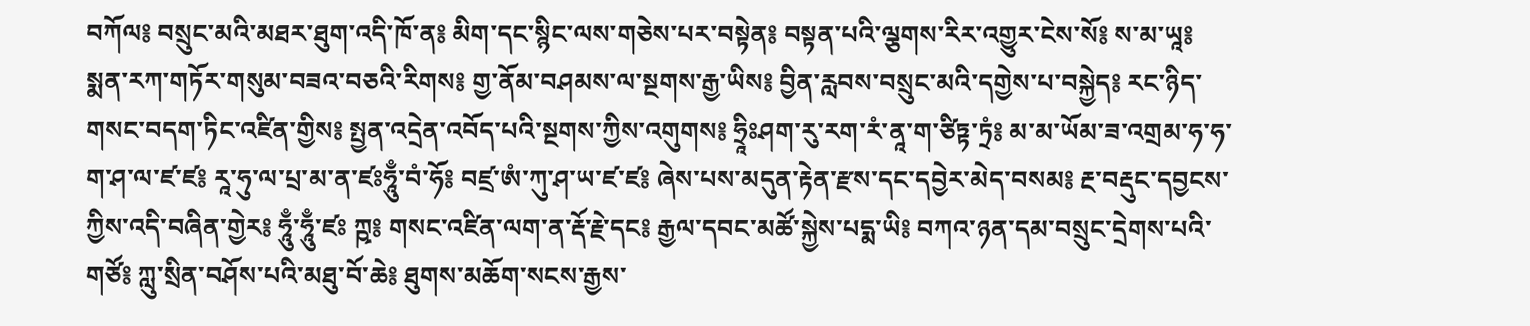བཀོལ༔ བསྲུང་མའི་མཐར་ཐུག་འདི་ཁོ་ན༔ མིག་དང་སྙིང་ལས་གཅེས་པར་བསྟེན༔ བསྟན་པའི་ལྕགས་རིར་འགྱུར་ངེས་སོ༔ ས་མ་ཡཱ༔ སྨན་རཀ་གཏོར་གསུམ་བཟའ་བཅའི་རིགས༔ གྱ་ནོམ་བཤམས་ལ་སྔགས་རྒྱ་ཡིས༔ བྱིན་རླབས་བསྲུང་མའི་དགྱེས་པ་བསྐྱེད༔ རང་ཉིད་གསང་བདག་ཏིང་འཛིན་གྱིས༔ སྤྱན་འདྲེན་འབོད་པའི་སྔགས་ཀྱིས་འགུགས༔ ཧྲཱིཿཤག་རུ་རག་རཾ་ནཱ་ག་ཙིཏྟ་ཏྲཾ༔ མ་མ་ཡོམ་ཟ་འགྲམ་ཧ་ཧ་ག་ཤ་ལ་ཛ་ཛ༔ རཱ་ཧུ་ལ་པྲ་མ་ན་ཛཿཧཱུྃ་བཾ་ཧོ༔ བཛྲ་ཨཾ་ཀུ་ཤ་ཡ་ཛ་ཛ༔ ཞེས་པས་མདུན་རྟེན་རྫས་དང་དབྱེར་མེད་བསམ༔ རྔ་བརྡུང་དབྱངས་ཀྱིས་འདི་བཞིན་གྱེར༔ ཧཱུྃ་ཧཱུྃ་ཛཿ ཀྵ༔ གསང་འཛིན་ལག་ན་རྡོ་རྗེ་དང༔ རྒྱལ་དབང་མཚོ་སྐྱེས་པདྨ་ཡི༔ བཀའ་ཉན་དམ་བསྲུང་དྲེགས་པའི་གཙོ༔ ཀླུ་སྲིན་བཤོས་པའི་མཐུ་བོ་ཆེ༔ ཐུགས་མཆོག་སངས་རྒྱས་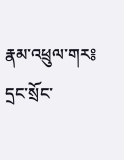རྣམ་འཕྲུལ་གར༔ དྲང་སྲོང་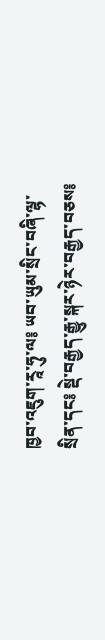ཁྱབ་འཇུག་རཱ་ཧུ་ལ༔ ཡབ་ཡུམ་སྲིང་བཞི་ལྷ་སྲིན་དང༔ སྡེ་བརྒྱད་རྒྱུ་སྐར་ཉེར་བརྒྱད་བཅས༔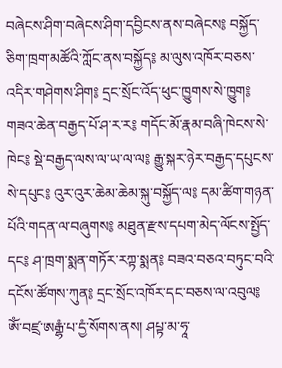བཞེངས་ཤིག་བཞེངས་ཤིག་དབྱིངས་ནས་བཞེངས༔ བསྐྱོད་ཅིག་ཁྲག་མཚོའི་ཀློང་ནས་བསྐྱོད༔ མ་ལུས་འཁོར་བཅས་འདིར་གཤེགས་ཤིག༔ དྲང་སྲོང་འོད་ཕུང་ཁྱུགས་སེ་ཁྱུག༔ གཟའ་ཆེན་བརྒྱད་པོ་ཤ་ར་ར༔ གདོང་མོ་རྣམ་བཞི་ཁེངས་སེ་ཁེང༔ སྡེ་བརྒྱད་ལས་ལ་ཡ་ལ་ལ༔ རྒྱུ་སྐར་ཉེར་བརྒྱད་དཔུངས་སེ་དཔུང༔ འུར་འུར་ཆེམ་ཆེམ་སྐུ་བསྐྱོད་ལ༔ དམ་ཚིག་གཉན་པོའི་གདན་ལ་བཞུགས༔ མཐུན་རྫས་དཔག་མེད་ལོངས་སྤྱོད་དང༔ ཤ་ཁྲག་སྨན་གཏོར་རཀྟ་སྨན༔ བཟའ་བཅའ་བཏུང་བའི་དངོས་ཚོགས་ཀུན༔ དྲང་སྲོང་འཁོར་དང་བཅས་ལ་འབུལ༔ ཨོཾ་བཛྲ་ཨརྒྷཾ་པ་དྱཾ་སོགས་ནས། ཤཔྟ་མ་ཧཱ་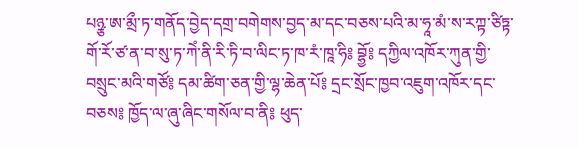པཉྩ་ཨ་མྲྀ་ཏ་གནོད་བྱེད་དགྲ་བགེགས་བྱད་མ་དང་བཅས་པའི་མ་ཧཱ་མཾ་ས་རཀྟ་ཙིཏྟ་གོ་རོ་ཙ་ན་བ་སུ་ཏ་ཀེཾ་ནི་རི་ཏི་བ་ལིང་ཏ་ཁ་རཾ་ཁཱ་ཧི༔ བྷྱོ༔ དཀྱིལ་འཁོར་ཀུན་གྱི་བསྲུང་མའི་གཙོ༔ དམ་ཚིག་ཅན་གྱི་ལྷ་ཆེན་པོ༔ དྲང་སྲོང་ཁྱབ་འཇུག་འཁོར་དང་བཅས༔ ཁྱོད་ལ་ཞུ་ཞིང་གསོལ་བ་ནི༔ ཕུད་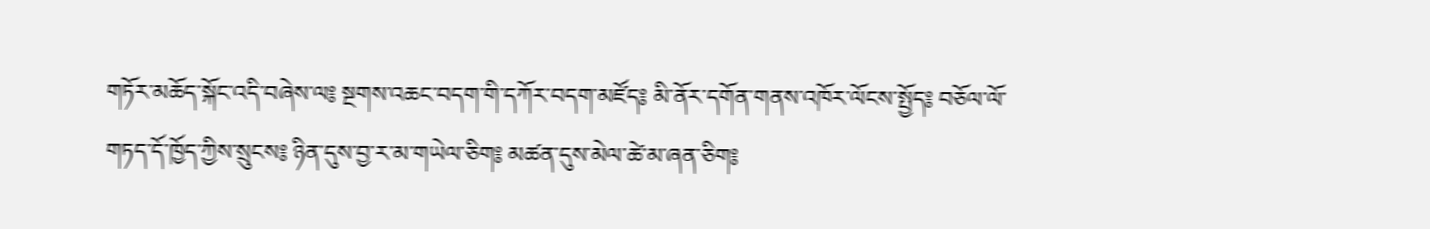གཏོར་མཆོད་སྐོང་འདི་བཞེས་ལ༔ སྔགས་འཆང་བདག་གི་དཀོར་བདག་མཛོད༔ མི་ནོར་དགོན་གནས་འཁོར་ལོངས་སྤྱོད༔ བཅོལ་ལོ་གཏད་དོ་ཁྱོད་ཀྱིས་སྲུངས༔ ཉིན་དུས་བྱ་ར་མ་གཡེལ་ཅིག༔ མཚན་དུས་མེལ་ཚེ་མ་ཞན་ཅིག༔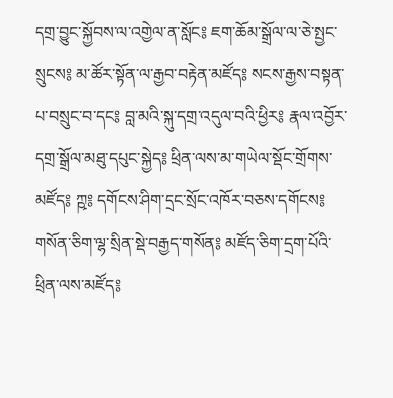དགྲ་བྱུང་སྐྱོབས་ལ་འགྱེལ་ན་སློང༔ ཇག་ཆོམ་སྒྲོལ་ལ་ཅེ་སྤྱང་སྲུངས༔ མ་ཚོར་སྟོན་ལ་རྒྱབ་བརྟེན་མཛོད༔ སངས་རྒྱས་བསྟན་པ་བསྲུང་བ་དང༔ བླ་མའི་སྐུ་དགྲ་འདུལ་བའི་ཕྱིར༔ རྣལ་འབྱོར་དགྲ་སྒྲོལ་མཐུ་དཔུང་སྐྱེད༔ ཕྲིན་ལས་མ་གཡེལ་སྡོང་གྲོགས་མཛོད༔ ཀྵ༔ དགོངས་ཤིག་དྲང་སྲོང་འཁོར་བཅས་དགོངས༔ གསོན་ཅིག་ལྷ་སྲིན་སྡེ་བརྒྱད་གསོན༔ མཛོད་ཅིག་དྲག་པོའི་ཕྲིན་ལས་མཛོད༔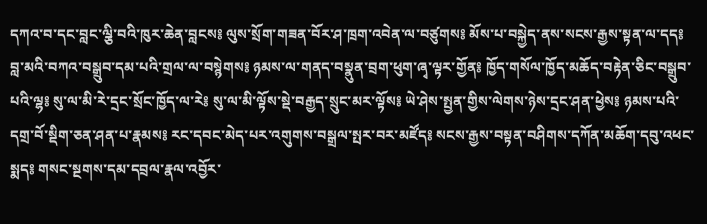དཀའ་བ་དང་བླང་ལྕི་བའི་ཁུར་ཆེན་བླངས༔ ལུས་སྲོག་གཟན་བོར་ཤ་ཁྲག་འབེན་ལ་བཙུགས༔ མོས་པ་བསྐྱེད་ནས་སངས་རྒྱས་སྟན་ལ་དད༔ བླ་མའི་བཀའ་བསྒྲུབ་དམ་པའི་གྲལ་ལ་བསྙེགས༔ ཉམས་ལ་གནད་བསྣུན་བྲག་ཕུག་ཞྭ་ལྟར་གྱོན༔ ཁྱོད་གསོལ་ཁྱོད་མཆོད་བརྟེན་ཅིང་བསྒྲུབ་པའི་ལྷ༔ སུ་ལ་མི་རེ་དྲང་སྲོང་ཁྱོད་ལ་རེ༔ སུ་ལ་མི་ལྟོས་སྡེ་བརྒྱད་སྲུང་མར་ལྟོས༔ ཡེ་ཤེས་སྤྱན་གྱིས་ལེགས་ཉེས་དྲང་ཤན་ཕྱེས༔ ཉམས་པའི་དགྲ་བོ་སྡིག་ཅན་ཤན་པ་རྣམས༔ རང་དབང་མེད་པར་འགུགས་བསྒྲལ་སྤར་བར་མཛོད༔ སངས་རྒྱས་བསྟན་བཤིགས་དཀོན་མཆོག་དབུ་འཕང་སྨད༔ གསང་སྔགས་དམ་དབྲལ་རྣལ་འབྱོར་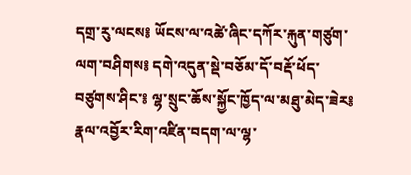དགྲ་རུ་ལངས༔ ཡོངས་ལ་འཚེ་ཞིང་དཀོར་རྐུན་གཙུག་ལག་བཤིགས༔ དགེ་འདུན་སྡེ་བཅོམ་དོ་བརྡོ་ཕོད་བཙུགས་ཤིང་༔ ལྷ་སྲུང་ཆོས་སྐྱོང་ཁྱོད་ལ་མཐུ་མེད་ཟེར༔ རྣལ་འབྱོར་རིག་འཛིན་བདག་ལ་ལྷ་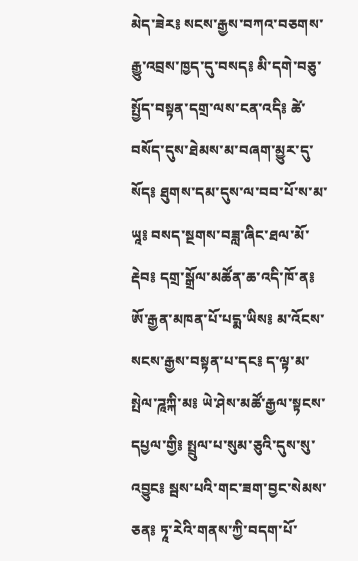མེད་ཟེར༔ སངས་རྒྱས་བཀའ་བཅགས་རྒྱུ་འབྲས་ཁྱད་དུ་བསད༔ མི་དགེ་བཅུ་སྤྱོད་བསྟན་དགྲ་ལས་ངན་འདི༔ ཚེ་བསོད་དུས་ཐེམས་མ་བཞག་མྱུར་དུ་སོད༔ ཐུགས་དམ་དུས་ལ་བབ་པོ་ས་མ་ཡཱ༔ བསད་སྔགས་བཟླ་ཞིང་ཐལ་མོ་རྡེབ༔ དགྲ་སྒྲོལ་མཚོན་ཆ་འདི་ཁོ་ན༔ ཨོ་རྒྱན་མཁན་པོ་པདྨ་ཡིས༔ མ་འོངས་སངས་རྒྱས་བསྟན་པ་དང༔ ད་ལྟ་མ་སྤེལ་ཌཱཀྐི་མ༔ ཡེ་ཤེས་མཚོ་རྒྱལ་སྟངས་དཔྱལ་གྱི༔ སྤྲུལ་པ་སུམ་ཅུའི་དུས་སུ་འབྱུང༔ སྦས་པའི་གང་ཟག་བྱང་སེམས་ཅན༔ ཏཱ་རེའི་གནས་ཀྱི་བདག་པོ་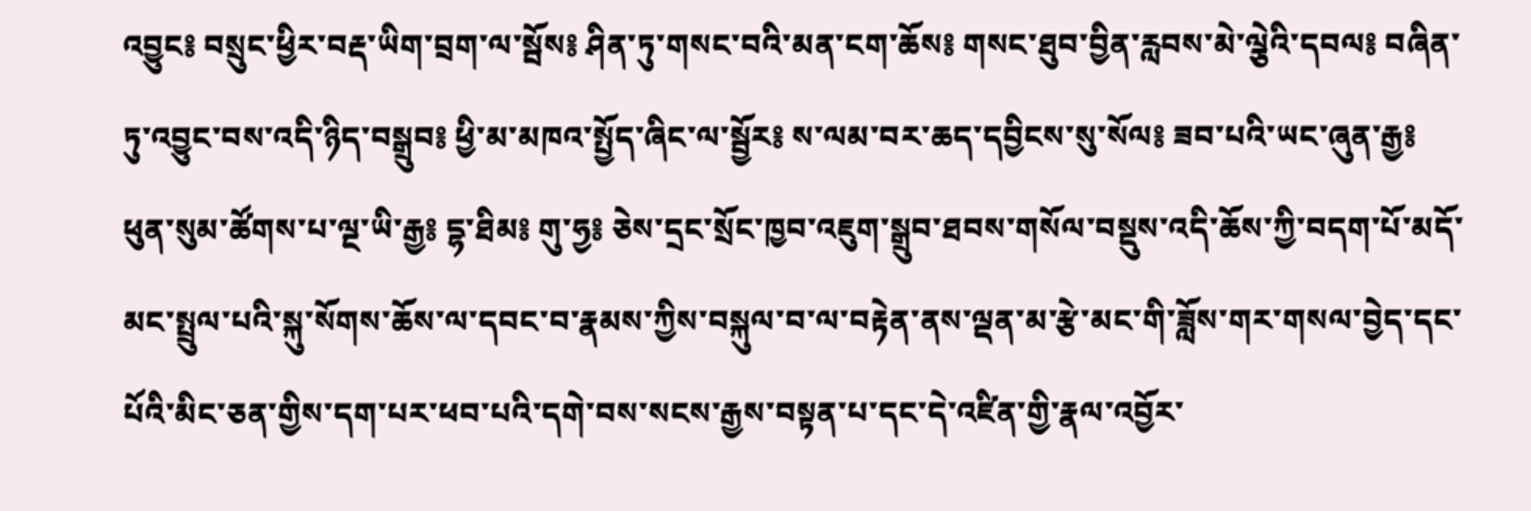འབྱུང༔ བསྲུང་ཕྱིར་བརྡ་ཡིག་བྲག་ལ་སྦོས༔ ཤིན་ཏུ་གསང་བའི་མན་ངག་ཆོས༔ གསང་ཐུབ་བྱིན་རླབས་མེ་ལྕེའི་དབལ༔ བཞིན་ཏུ་འབྱུང་བས་འདི་ཉིད་བསྒྲུབ༔ ཕྱི་མ་མཁའ་སྤྱོད་ཞིང་ལ་སྦྱོར༔ ས་ལམ་བར་ཆད་དབྱིངས་སུ་སོལ༔ ཟབ་པའི་ཡང་ཞུན་རྒྱ༔ ཕུན་སུམ་ཚོགས་པ་ལྔ་ཡི་རྒྱ༔ དྷ་ཐིམ༔ གུ་ཧྱ༔ ཅེས་དྲང་སྲོང་ཁྱབ་འཇུག་སྒྲུབ་ཐབས་གསོལ་བསྡུས་འདི་ཆོས་ཀྱི་བདག་པོ་མདོ་མང་སྤྲུལ་པའི་སྐུ་སོགས་ཆོས་ལ་དབང་བ་རྣམས་ཀྱིས་བསྐུལ་བ་ལ་བརྟེན་ནས་ལྡན་མ་རྩེ་མང་གི་ཟློས་གར་གསལ་བྱེད་དང་པོའི་མིང་ཅན་གྱིས་དག་པར་ཕབ་པའི་དགེ་བས་སངས་རྒྱས་བསྟན་པ་དང་དེ་འཛིན་གྱི་རྣལ་འབྱོར་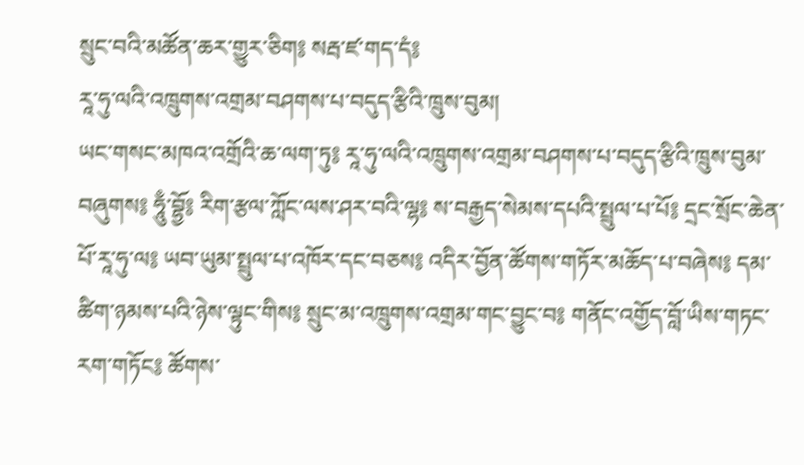སྲུང་བའི་མཚོན་ཆར་གྱུར་ཅིག༔ སརྦ་ཛ་གད་དཾ༔
རཱ་ཧུ་ལའི་འཁྲུགས་འགྲམ་བཤགས་པ་བདུད་རྩིའི་ཁྲུས་བུམ།
ཡང་གསང་མཁའ་འགྲོའི་ཆ་ལག་ཏུ༔ རཱ་ཧུ་ལའི་འཁྲུགས་འགྲམ་བཤགས་པ་བདུད་རྩིའི་ཁྲུས་བུམ་བཞུགས༔ ཧཱུྃ་བྷྱོ༔ རིག་རྩལ་ཀློང་ལས་ཤར་བའི་ལྷ༔ ས་བརྒྱད་སེམས་དཔའི་སྤྲུལ་པ་པོ༔ དྲང་སྲོང་ཆེན་པོ་རཱ་ཧུ་ལ༔ ཡབ་ཡུམ་སྤྲུལ་པ་འཁོར་དང་བཅས༔ འདིར་བྱོན་ཚོགས་གཏོར་མཆོད་པ་བཞེས༔ དམ་ཚིག་ཉམས་པའི་ཉེས་ལྟུང་གིས༔ སྲུང་མ་འཁྲུགས་འགྲམ་གང་བྱུང་བ༔ གནོང་འགྱོད་བློ་ཡིས་གཏང་རག་གཏོང༔ ཚོགས་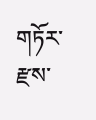གཏོར་རྫས་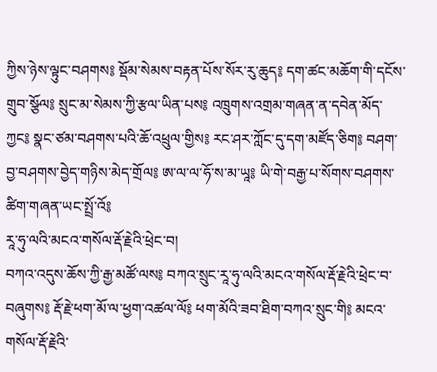ཀྱིས་ཉེས་ལྟུང་བཤགས༔ སྡོམ་སེམས་བརྟན་པོས་སོར་རུ་ཆུད༔ དག་ཚང་མཆོག་གི་དངོས་གྲུབ་སྩོལ༔ སྲུང་མ་སེམས་ཀྱི་རྩལ་ཡིན་པས༔ འཁྲུགས་འགྲམ་གཞན་ན་དབེན་མོད་ཀྱང༔ སྣང་ཙམ་བཤགས་པའི་ཆོ་འཕྲུལ་གྱིས༔ རང་ཤར་ཀློང་དུ་དག་མཛོད་ཅིག༔ བཤག་བྱ་བཤགས་བྱེད་གཉིས་མེད་གྲོལ༔ ཨ་ལ་ལ་ཧོ་ས་མ་ཡཱ༔ ཡི་གེ་བརྒྱ་པ་སོགས་བཤགས་ཚིག་གཞན་ཡང་སྤྲོ་འོ༔
རཱ་ཧུ་ལའི་མངའ་གསོལ་རྡོ་རྗེའི་ཕྲེང་བ།
བཀའ་འདུས་ཆོས་ཀྱི་རྒྱ་མཚོ་ལས༔ བཀའ་སྲུང་རཱ་ཧུ་ལའི་མངའ་གསོལ་རྡོ་རྗེའི་ཕྲེང་བ་བཞུགས༔ རྡོ་རྗེ་ཕག་མོ་ལ་ཕྱག་འཚལ་ལོ༔ ཕག་མོའི་ཟབ་ཐིག་བཀའ་སྲུང་གི༔ མངའ་གསོལ་རྡོ་རྗེའི་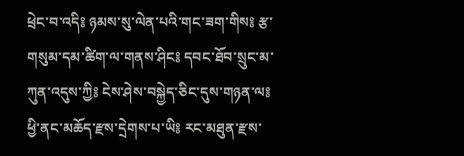ཕྲེང་བ་འདི༔ ཉམས་སུ་ལེན་པའི་གང་ཟག་གིས༔ རྩ་གསུམ་དམ་ཚིག་ལ་གནས་ཤིང༔ དབང་ཐོབ་སྲུང་མ་ཀུན་འདུས་ཀྱི༔ ངེས་ཤེས་བསྐྱེད་ཅིང་དུས་གཉན་ལ༔ ཕྱི་ནང་མཆོད་རྫས་དྲེགས་པ་ཡི༔ རང་མཐུན་རྫས་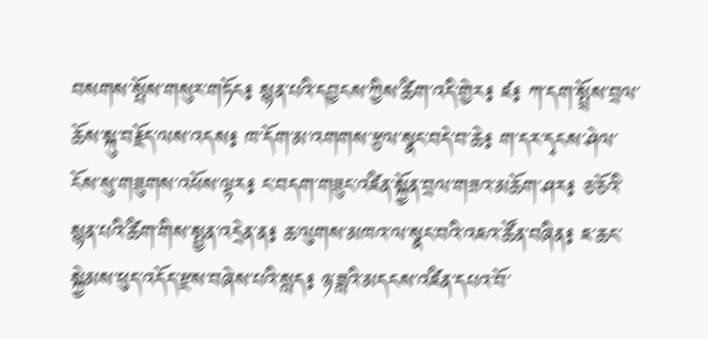བསགས་སྤོས་གསུར་གཏོང༔ སྙན་པའི་དབྱངས་ཀྱིས་ཚིག་འདི་གྱེར༔ ཛ༔ ཀ་དག་སྤྲོས་བྲལ་ཆོས་སྐུ་བརྗོད་ལས་འདས༔ ཁ་དོག་མ་འགགས་རྩལ་སྣང་བདེ་བ་ཆེ༔ ག་དར་དྭངས་ཤེལ་ངོས་སུ་གཟུགས་འཕོས་ལྟར༔ ང་བདག་གཟུང་འཛིན་སྐྱོན་བྲལ་གཟའ་མཆོག་ཤར༔ ཅ་ཅོའི་སྙན་པའི་ཚིག་གིས་སྤྱན་འདྲེན་ན༔ ཆ་ལུགས་མཁའ་ལ་སྣང་བའི་འཇའ་ཚོན་བཞིན༔ ཇ་ཆང་སྐྱེམས་ཕུད་འདོད་རྫས་བཞེས་པའི་སླད༔ ཉ་ཟླའི་མདངས་འཛིན་དཔའ་བོ་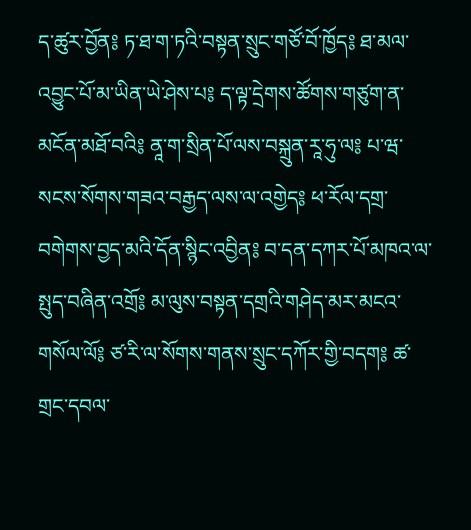ད་ཚུར་བྱོན༔ ཏ་ཐ་ག་ཏའི་བསྟན་སྲུང་གཙོ་བོ་ཁྱོད༔ ཐ་མལ་འབྱུང་པོ་མ་ཡིན་ཡེ་ཤེས་པ༔ ད་ལྟ་དྲེགས་ཚོགས་གཙུག་ན་མངོན་མཐོ་བའི༔ ནཱ་ག་སྲིན་པོ་ལས་བསྐྲུན་རཱ་ཧུ་ལ༔ པ་ཝ་སངས་སོགས་གཟའ་བརྒྱད་ལས་ལ་འགྱེད༔ ཕ་རོལ་དགྲ་བགེགས་བྱད་མའི་དོན་སྙིང་འབྱིན༔ བ་དན་དཀར་པོ་མཁའ་ལ་སྤུད་བཞིན་འགྲོ༔ མ་ལུས་བསྟན་དགྲའི་གཤེད་མར་མངའ་གསོལ་ལོ༔ ཙ་རི་ལ་སོགས་གནས་སྲུང་དཀོར་གྱི་བདག༔ ཚ་གྲང་དབལ་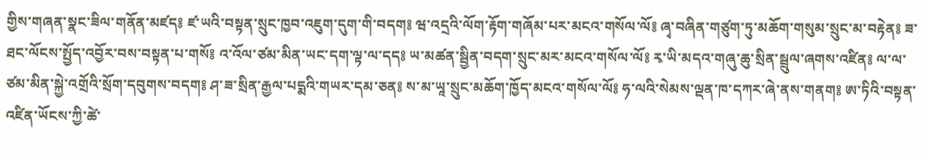གྱིས་གཞན་སྣང་ཟིལ་གནོན་མཛད༔ ཛ་ཡའི་བསྟན་སྲུང་ཁྱབ་འཇུག་དུག་གི་བདག༔ ཝ་འདྲའི་ལོག་རྟོག་གཞོམ་པར་མངའ་གསོལ་ལོ༔ ཞྭ་བཞིན་གཙུག་ཏུ་མཆོག་གསུམ་སྲུང་མ་བརྟེན༔ ཟ་ཐང་ལོངས་སྤྱོད་འབྱོར་བས་བསྟན་པ་གསོ༔ འ་འོལ་ཙམ་མིན་ཡང་དག་ལྟ་ལ་དད༔ ཡ་མཚན་སྦྱིན་བདག་སྲུང་མར་མངའ་གསོལ་ལོ༔ རྭ་ཡི་མདའ་གཞུ་ཆུ་སྲིན་སྦྲུལ་ཞགས་འཛིན༔ ལ་ལ་ཙམ་མིན་སྐྱེ་འགྲོའི་སྲོག་དབུགས་བདག༔ ཤ་ཟ་སྲིན་རྒྱལ་པདྨའི་གཡར་དམ་ཅན༔ ས་མ་ཡཱ་སྲུང་མཆོག་ཁྱོད་མངའ་གསོལ་ལོ༔ ཧ་ལའི་སེམས་ལྡན་ཁ་དཀར་ཞེ་ནས་གནག༔ ཨ་ཏིའི་བསྟན་འཛིན་ཡོངས་ཀྱི་ཚེ་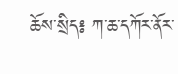ཆོས་སྲིད༔ ཀ་ཆ་དཀོར་ནོར་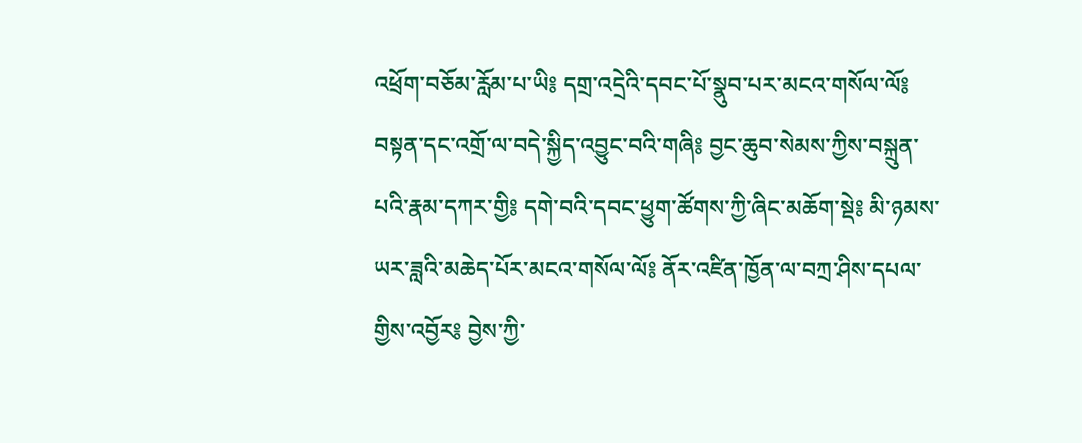འཕྲོག་བཅོམ་རློམ་པ་ཡི༔ དགྲ་འདྲེའི་དབང་པོ་སྣུབ་པར་མངའ་གསོལ་ལོ༔ བསྟན་དང་འགྲོ་ལ་བདེ་སྐྱིད་འབྱུང་བའི་གཞི༔ བྱང་ཆུབ་སེམས་ཀྱིས་བསྐྲུན་པའི་རྣམ་དཀར་གྱི༔ དགེ་བའི་དབང་ཕྱུག་ཚོགས་ཀྱི་ཞིང་མཆོག་སྡེ༔ མི་ཉམས་ཡར་ཟླའི་མཆེད་པོར་མངའ་གསོལ་ལོ༔ ནོར་འཛིན་ཁྱོན་ལ་བཀྲ་ཤིས་དཔལ་གྱིས་འབྱོར༔ བྱེས་ཀྱི་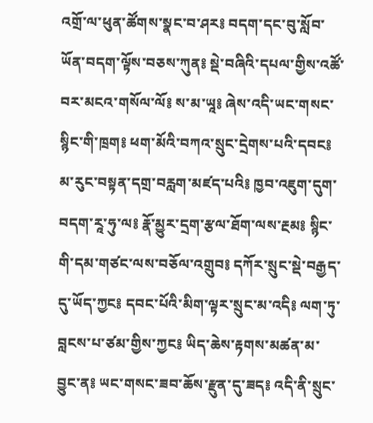འགྲོ་ལ་ཕུན་ཚོགས་སྣང་བ་ཤར༔ བདག་དང་བུ་སློབ་ཡོན་བདག་ལྟོས་བཅས་ཀུན༔ སྡེ་བཞིའི་དཔལ་གྱིས་འཚོ་བར་མངའ་གསོལ་ལོ༔ ས་མ་ཡཱ༔ ཞེས་འདི་ཡང་གསང་སྙིང་གི་ཁྲག༔ ཕག་མོའི་བཀའ་སྲུང་དྲེགས་པའི་དབང༔ མ་རུང་བསྟན་དགྲ་བརླག་མཛད་པའི༔ ཁྱབ་འཇུག་དུག་བདག་རཱ་ཧུ་ལ༔ རྣོ་མྱུར་དྲག་རྩལ་ཐོག་ལས་རྔམ༔ སྙིང་གི་དམ་གཙང་ལས་བཅོལ་འགྲུབ༔ དཀོར་སྲུང་སྡེ་བརྒྱད་དུ་ཡོད་ཀྱང༔ དབང་པོའི་མིག་ལྟར་སྲུང་མ་འདི༔ ལག་ཏུ་བླངས་པ་ཙམ་གྱིས་ཀྱང༔ ཡིད་ཆེས་རྟགས་མཚན་མ་བྱུང་ན༔ ཡང་གསང་ཟབ་ཆོས་རྫུན་དུ་ཟད༔ འདི་ནི་སྲུང་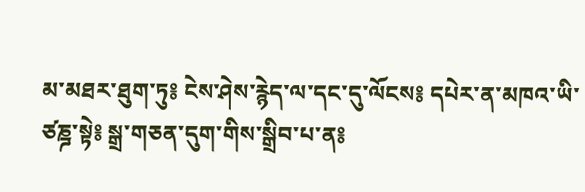མ་མཐར་ཐུག་ཏུ༔ ངེས་ཤེས་རྙེད་ལ་དང་དུ་ལོངས༔ དཔེར་ན་མཁའ་ཡི་ཙཎྜ་སྟེ༔ སྒྲ་གཅན་དུག་གིས་སྒྲིབ་པ་ན༔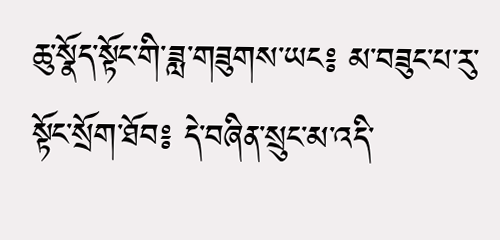ཆུ་སྣོད་སྟོང་གི་ཟླ་གཟུགས་ཡང༔ མ་བཟུང་པ་རུ་སྟོང་སྲོག་ཐོབ༔ དེ་བཞིན་སྲུང་མ་འདི་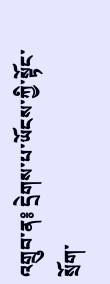འགྲུབ་ན༔ དྲེགས་པ་ཡོངས་ཀྱི་སྟོང་སྲོག་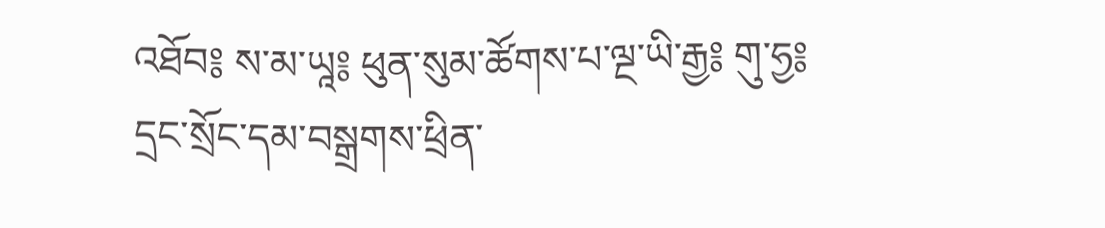འཐོབ༔ ས་མ་ཡཱ༔ ཕུན་སུམ་ཚོགས་པ་ལྔ་ཡི་རྒྱ༔ གུ་ཧྱ༔
དྲང་སྲོང་དམ་བསྒྲགས་ཕྲིན་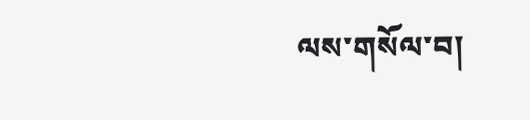ལས་གསོལ་བ།